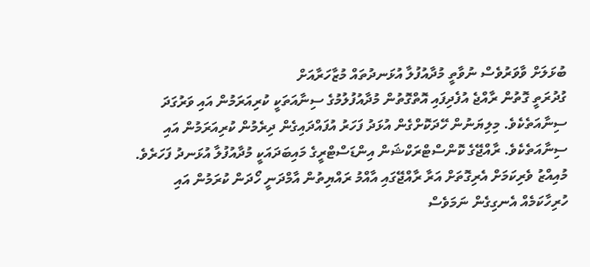ބުޅަލަށް ވާވަރުވެސް ނުވާތީ މުދާއުފުލާ އުޅަނދުތައް މުޒާހަރާއަށް
ގުދުރަތީ ގޮތުން ރާއްޖެ އުފެދިފައި އޮތްގޮތުން މުދާއުފުލުމުގެ ސިނާއަތަކީ ކުރިއަރަމުން އައި ވަރުގަދަ ސިނާއަތެކެވެ. މިލިޔަނުން ހޭދަކޮށްގެން އުޅަދު ފަހަރު އުފައްދައިގެން ދިރެމުން ކުރިއަރަމުން އައި ސިނާއަތެކެވެ. ރާއްޖޭގެ ކޮންސްޓްރަކްޝަން އިންޑަސްޓްރީގެ މައިބަދައަކީ މުދާއުފުލާ އުޅަނދު ފަހަރެވެ.
މުއިއްޒު ވެރިކަމަށް އެރިގޮތަށް އަރާ ރާއްޖޭގައި އާއްމު ރައްޔިތުން އާމްދަނީ ހޯދަން ކުރަމުން އައި ހުރިހާކަމެއް އެނގިގެން ނަމަވެސް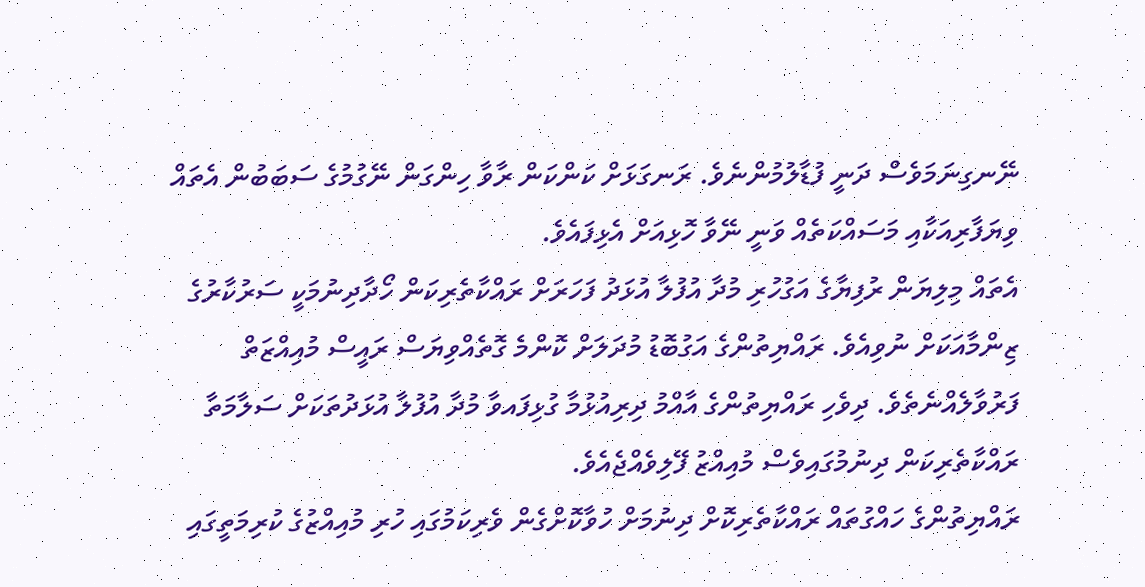ނޭނގިނަމަވެސް ދަނީ ފުޑާލުމުންނެވެ. ރަނގަޅަށް ކަންކަން ރާވާ ހިންގަން ނޭގުމުގެ ސަބަބުން އެތައް ވިޔަފާރިއަކާއި މަސައްކަތެއް ވަނީ ނޭވާ ހޮޅިއަށް އެޅިފައެވެ.
އެތައް މިލިޔަން ރުފިޔާގެ އަގުހުރި މުދާ އުފުލާ އުޅަދު ފަހަރަށް ރައްކާތެރިކަން ހޯދާދިނުމަކީ ސަރުކާރުގެ ޒިންމާއަކަށް ނުވިއެވެ. ރައްޔިތުންގެ އަގުބޮޑު މުދަލަށް ކޮންމެ ގޮތެއްވިޔަސް ރައީސް މުއިއްޒަތް ފަރުވާލެއްނެތެވެ. ދިވެހި ރައްޔިތުންގެ އާއްމު ދިރިއުޅުމާ ގުޅިފައވާ މުދާ އުފުލާ އުޅަދުތަކަށް ސަލާމަތާ ރައްކާތެރިކަން ދިނުމުގައިވެސް މުއިއްޒު ފޭލިވެއްޖެއެވެ.
ރައްޔިތުންގެ ހައްގުތައް ރައްކާތެރިކޮށް ދިނުމަށް ހުވާކޮށްގެން ވެރިކަމުގައި ހުރި މުއިއްޒުގެ ކުރިމަތީގައި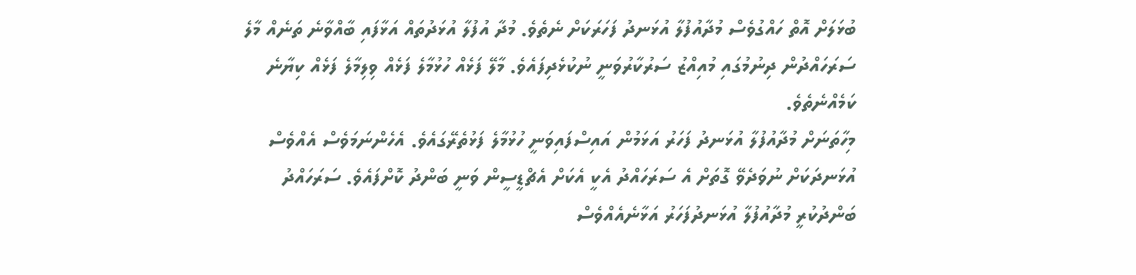ބުޅަލަށް އޮތް ހައްގުވެސް މުދާއުފުލާ އުޅަނދު ފަހަރަކަށް ނެތެވެ. މުދާ އުފުލާ އުޅަދުތައް އަޅާފައި ބާއްވާނެ ތަނެއް މާލެ ސަރަހައްދުން ދިނުމުގައި މުއިއްޒު ސަރުކާރުވަނީ ނުކުޅެދިފައެވެ. މާލޭ ފަޅެއް ހުޅުމާލެ ފަޅެއް ވިލިމާލެ ފަޅެއް ކިޔާނެ ކަމެއްނެތެވެ.
މިހާތަނަށް މުދާއުފުލާ އުޅަނދު ފަހަރު އަޅަމުން އައިސްފައިވަނީ ހުޅުމާލެ ފަޅުތެރޭގައެވެ. އެހެންނަމަވެސް އެއްވެސް އުޅަނދަކަށް ނުވަދެވޭ ގޮތަށް އެ ސަރަހައްދު އެކީ އެކަށް އެޗްޑީސީން ވަނީ ބަންދު ކޮށްފައެވެ. ސަރަހައްދު ބަންދުކުރީ މުދާއުފުލާ އުޅަނދުފަހަރު އަޅާނެއެއްވެސް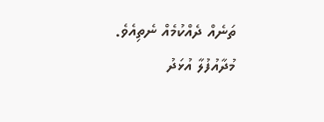ތަނެއް ދެއްކުމެއް ނެތިއެވެ.
މުދާއުފުލާ އުޅަދު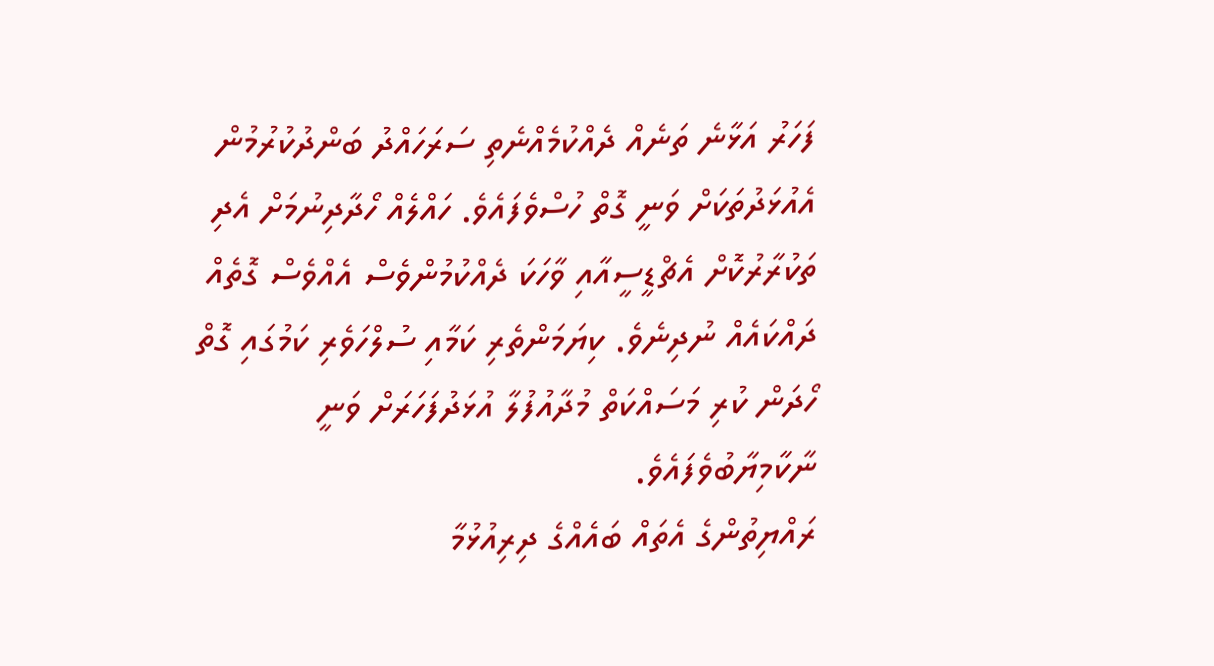ފަހަރު އަޅާނެ ތަނެއް ދެއްކުމެއްނެތި ސަރަހައްދު ބަންދުކުރުމުން އެއުޅަދުތަކަށް ވަނީ ގޮތް ހުސްވެފައެވެ. ހައްލެއް ހޯދާދިނުމަށް އެދި ތަކުރާރުކޮށް އެޗްޑީސީއާއި ވާހަކަ ދެއްކުމުންވެސް އެއްވެސް ގޮތެއް ދައްކައެއް ނުދިނެވެ. ކިޔަމަންތެރި ކަމާއި ސުލްހަވެރި ކަމުގައި ގޮތް ހޯދަން ކުރި މަސައްކަތް މުދާއުފުލާ އުޅަދުފަހަރަށް ވަނީ ނާކާމިޔާބުވެފައެވެ.
ރައްޔިތުންގެ އެތައް ބައެއްގެ ދިރިއުޅުމާ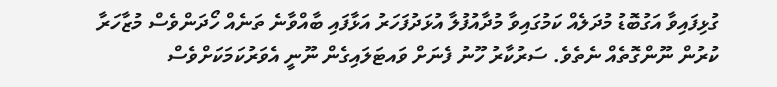ގުޅިފައިވާ އަގުބޮޑު މުދަލެއް ކަމުގައިވާ މުދާއުފުލާ އުޅަދުފަހަރު އަޅާފައި ބާއްވާނެ ތަނެއް ހޯދަންވެސް މުޒާހަރާ ކުރުން ނޫންގޮތެއް ނެތެވެ. ސަރުކާރު ހޫނު ފެނަށް ވައޓަލައިގެން ނޫނީ އެވަރުކަމަކަށްވެސް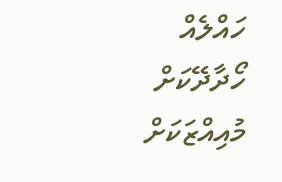ހައްލެއް ހޯދާދޭކަށް މުއިއްޒަކަށް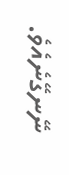ނޭނގޭނެއެވެ.